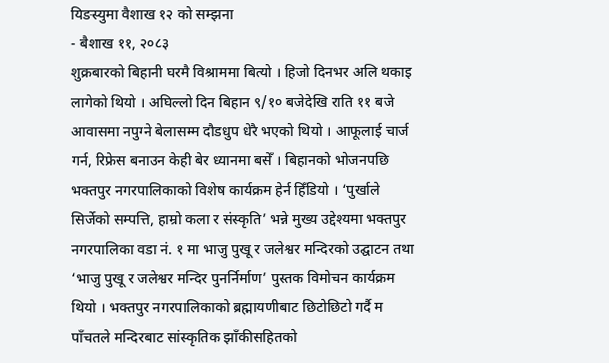यिङस्युमा वैशाख १२ को सम्झना
- बैशाख ११, २०८३
शुक्रबारको बिहानी घरमै विश्राममा बित्यो । हिजो दिनभर अलि थकाइ लागेको थियो । अघिल्लो दिन बिहान ९/१० बजेदेखि राति ११ बजे आवासमा नपुग्ने बेलासम्म दौडधुप धेरै भएको थियो । आफूलाई चार्ज गर्न, रिफ्रेस बनाउन केही बेर ध्यानमा बसेँ । बिहानको भोजनपछि भक्तपुर नगरपालिकाको विशेष कार्यक्रम हेर्न हिँडियो । ‘पुर्खाले सिर्जेको सम्पत्ति, हाम्रो कला र संस्कृति’ भन्ने मुख्य उद्देश्यमा भक्तपुर नगरपालिका वडा नं. १ मा भाजु पुखू र जलेश्वर मन्दिरको उद्घाटन तथा ‘भाजु पुखू र जलेश्वर मन्दिर पुनर्निर्माण’ पुस्तक विमोचन कार्यक्रम थियो । भक्तपुर नगरपालिकाको ब्रह्मायणीबाट छिटोछिटो गर्दै म पाँचतले मन्दिरबाट सांस्कृतिक झाँकीसहितको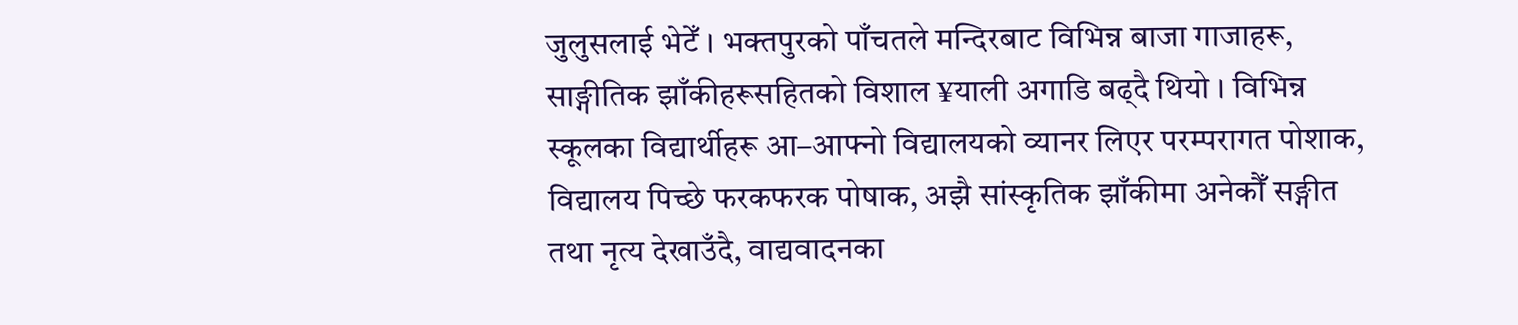जुलुसलाई भेटेँ । भक्तपुरको पाँचतले मन्दिरबाट विभिन्न बाजा गाजाहरू, साङ्गीतिक झाँकीहरूसहितको विशाल ¥याली अगाडि बढ्दै थियो । विभिन्न स्कूलका विद्यार्थीहरू आ–आफ्नो विद्यालयको व्यानर लिएर परम्परागत पोशाक, विद्यालय पिच्छे फरकफरक पोषाक, अझै सांस्कृतिक झाँकीमा अनेकौँ सङ्गीत तथा नृत्य देखाउँदै, वाद्यवादनका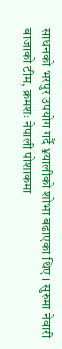साधनको भरपुर उपयोग गर्दै ¥यालीको शोभा बढाएका थिए । सुरुमा नेवारी बाजाको टीम, क्रमशः नेपाली पोशाकमा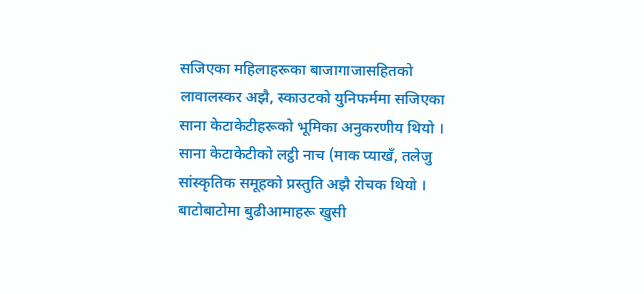सजिएका महिलाहरूका बाजागाजासहितको लावालस्कर अझै, स्काउटको युनिफर्ममा सजिएका साना केटाकेटीहरूको भूमिका अनुकरणीय थियो । साना केटाकेटीको लट्ठी नाच (माक प्याखँ, तलेजु सांस्कृतिक समूहको प्रस्तुति अझै रोचक थियो । बाटोबाटोमा बुढीआमाहरू खुसी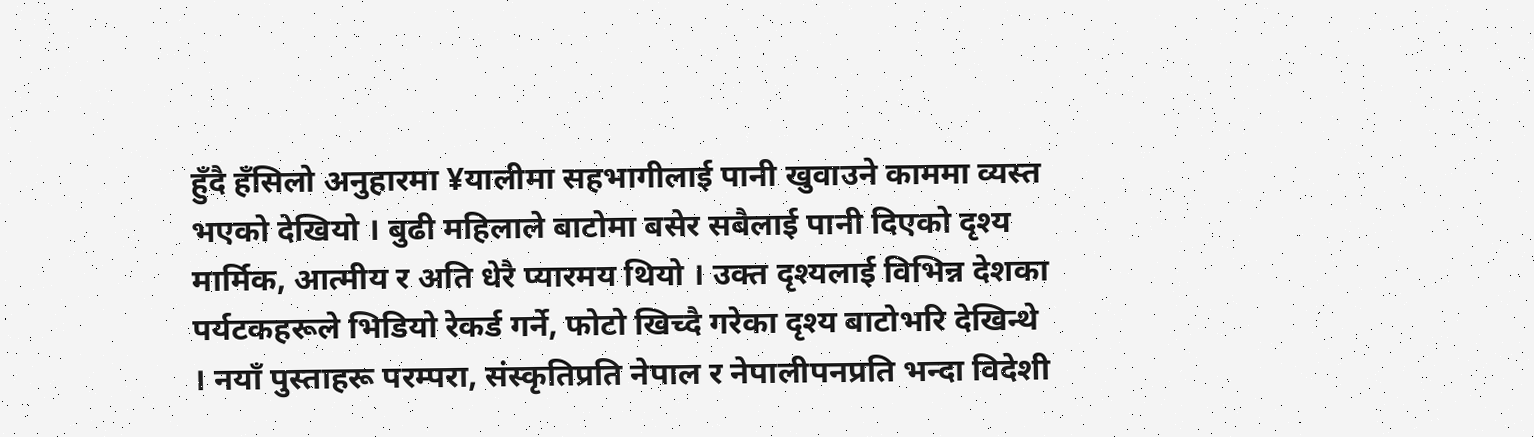हुँदै हँसिलो अनुहारमा ¥यालीमा सहभागीलाई पानी खुवाउने काममा व्यस्त भएको देखियो । बुढी महिलाले बाटोमा बसेर सबैलाई पानी दिएको दृश्य मार्मिक, आत्मीय र अति धेरै प्यारमय थियो । उक्त दृश्यलाई विभिन्न देशका पर्यटकहरूले भिडियो रेकर्ड गर्ने, फोटो खिच्दै गरेका दृश्य बाटोभरि देखिन्थे । नयाँ पुस्ताहरू परम्परा, संस्कृतिप्रति नेपाल र नेपालीपनप्रति भन्दा विदेशी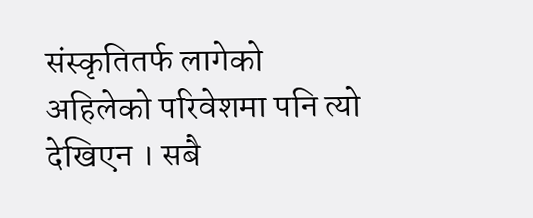संस्कृतितर्फ लागेको अहिलेको परिवेशमा पनि त्यो देखिएन । सबै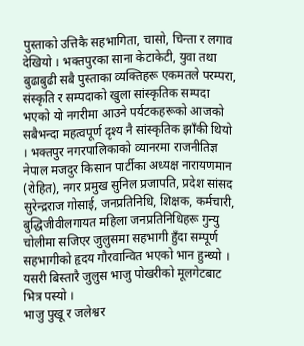पुस्ताको उत्तिकै सहभागिता, चासो, चिन्ता र लगाव देखियो । भक्तपुरका साना केटाकेटी, युवा तथा बुढाबुढी सबै पुस्ताका व्यक्तिहरू एकमतले परम्परा, संस्कृति र सम्पदाको खुला सांस्कृतिक सम्पदा भएको यो नगरीमा आउने पर्यटकहरूको आजको सबैभन्दा महत्वपूर्ण दृश्य नै सांस्कृतिक झाँकी थियो । भक्तपुर नगरपालिकाको व्यानरमा राजनीतिज्ञ नेपाल मजदुर किसान पार्टीका अध्यक्ष नारायणमान (रोहित), नगर प्रमुख सुनिल प्रजापति, प्रदेश सांसद सुरेन्द्रराज गोसाई, जनप्रतिनिधि, शिक्षक, कर्मचारी, बुद्धिजीवीलगायत महिला जनप्रतिनिधिहरू गुन्यु चोलीमा सजिएर जुलुसमा सहभागी हुँदा सम्पूर्ण सहभागीको हृदय गौरवान्वित भएको भान हुन्थ्यो । यसरी बिस्तारै जुलुस भाजु पोखरीको मूलगेटबाट भित्र पस्यो ।
भाजु पुखू र जलेश्वर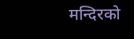मन्दिरको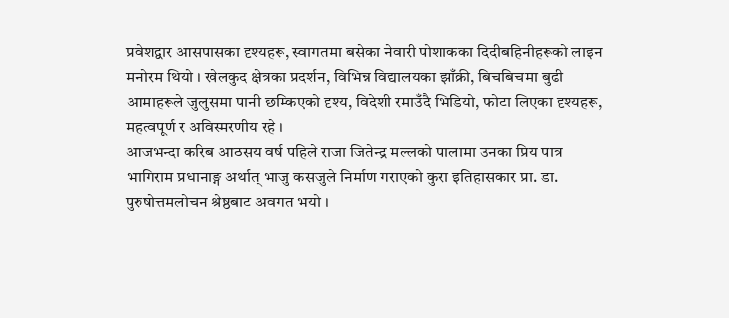प्रवेशद्वार आसपासका दृश्यहरू, स्वागतमा बसेका नेवारी पोशाकका दिदीबहिनीहरूको लाइन मनोरम थियो । खेलकुद क्षेत्रका प्रदर्शन, विभिन्न विद्यालयका झाँक्री, बिचबिचमा बुढी आमाहरूले जुलुसमा पानी छम्किएको दृश्य, विदेशी रमाउँदै भिडियो, फोटा लिएका दृश्यहरू, महत्वपूर्ण र अविस्मरणीय रहे ।
आजभन्दा करिब आठसय वर्ष पहिले राजा जितेन्द्र मल्लको पालामा उनका प्रिय पात्र भागिराम प्रधानाङ्ग अर्थात् भाजु कसजुले निर्माण गराएको कुरा इतिहासकार प्रा. डा. पुरुषोत्तमलोचन श्रेष्ठबाट अवगत भयो ।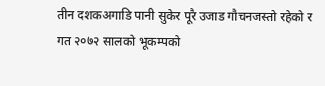तीन दशकअगाडि पानी सुकेर पूरै उजाड गौचनजस्तो रहेको र गत २०७२ सालको भूकम्पको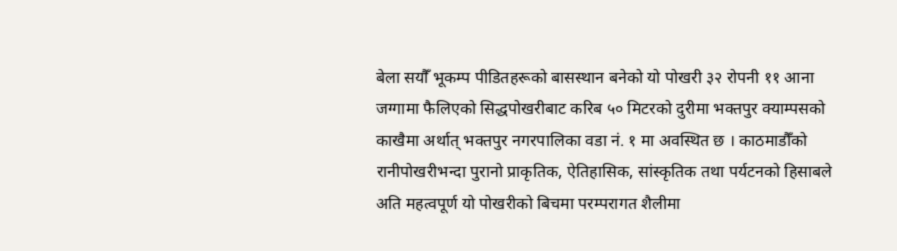बेला सयौँ भूकम्प पीडितहरूको बासस्थान बनेको यो पोखरी ३२ रोपनी ११ आना जग्गामा फैलिएको सिद्धपोखरीबाट करिब ५० मिटरको दुरीमा भक्तपुर क्याम्पसको काखैमा अर्थात् भक्तपुर नगरपालिका वडा नं. १ मा अवस्थित छ । काठमाडौँको रानीपोखरीभन्दा पुरानो प्राकृतिक, ऐतिहासिक, सांस्कृतिक तथा पर्यटनको हिसाबले अति महत्वपूर्ण यो पोखरीको बिचमा परम्परागत शैलीमा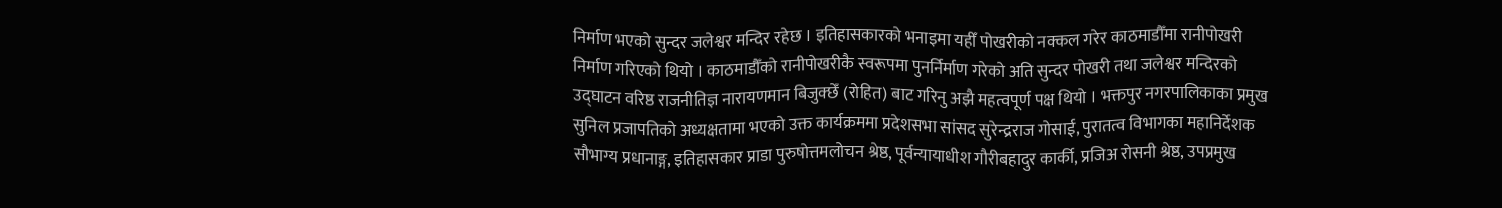निर्माण भएको सुन्दर जलेश्वर मन्दिर रहेछ । इतिहासकारको भनाइमा यहीँ पोखरीको नक्कल गरेर काठमाडौँमा रानीपोखरी निर्माण गरिएको थियो । काठमाडौँको रानीपोखरीकै स्वरूपमा पुनर्निर्माण गरेको अति सुन्दर पोखरी तथा जलेश्वर मन्दिरको उद्घाटन वरिष्ठ राजनीतिज्ञ नारायणमान बिजुक्छेँ (रोहित) बाट गरिनु अझै महत्वपूर्ण पक्ष थियो । भक्तपुर नगरपालिकाका प्रमुख सुनिल प्रजापतिको अध्यक्षतामा भएको उक्त कार्यक्रममा प्रदेशसभा सांसद सुरेन्द्रराज गोसाई, पुरातत्व विभागका महानिर्देशक सौभाग्य प्रधानाङ्ग, इतिहासकार प्राडा पुरुषोत्तमलोचन श्रेष्ठ, पूर्वन्यायाधीश गौरीबहादुर कार्की, प्रजिअ रोसनी श्रेष्ठ, उपप्रमुख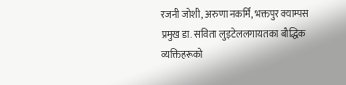रजनी जोशी, अरुणा नकर्मि, भक्तपुर क्याम्पस प्रमुख डा. सविता लुइटेललगायतका बौद्धिक व्यक्तिहरूको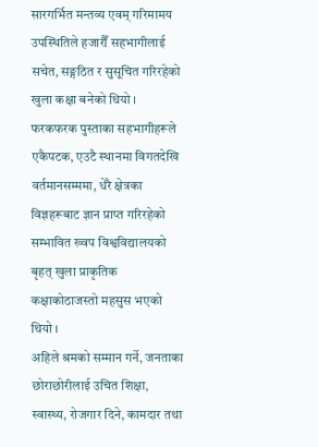सारगर्भित मन्तव्य एवम् गरिमामय उपस्थितिले हजारौँ सहभागीलाई सचेत, सङ्गठित र सुसूचित गरिरहेको खुला कक्षा बनेको थियो । फरकफरक पुस्ताका सहभागीहरूले एकैपटक, एउटै स्थानमा विगतदेखि वर्तमानसम्ममा, धेरै क्षेत्रका विज्ञहरूबाट ज्ञान प्राप्त गरिरहेको सम्भावित ख्वप विश्वविद्यालयको बृहत् खुला प्राकृतिक कक्षाकोठाजस्तो महसुस भएको थियो ।
अहिले श्रमको सम्मान गर्ने, जनताका छोराछोरीलाई उचित शिक्षा, स्वास्थ्य, रोजगार दिने, कामदार तथा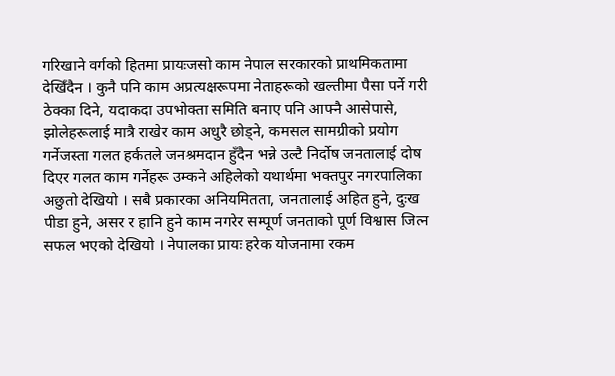गरिखाने वर्गको हितमा प्रायःजसो काम नेपाल सरकारको प्राथमिकतामा देखिँदैन । कुनै पनि काम अप्रत्यक्षरूपमा नेताहरूको खल्तीमा पैसा पर्ने गरी ठेक्का दिने, यदाकदा उपभोक्ता समिति बनाए पनि आफ्नै आसेपासे, झोलेहरूलाई मात्रै राखेर काम अधुरै छोड्ने, कमसल सामग्रीको प्रयोग गर्नेजस्ता गलत हर्कतले जनश्रमदान हुँदैन भन्ने उल्टै निर्दोष जनतालाई दोष दिएर गलत काम गर्नेहरू उम्कने अहिलेको यथार्थमा भक्तपुर नगरपालिका अछुतो देखियो । सबै प्रकारका अनियमितता, जनतालाई अहित हुने, दुःख पीडा हुने, असर र हानि हुने काम नगरेर सम्पूर्ण जनताको पूर्ण विश्वास जित्न सफल भएको देखियो । नेपालका प्रायः हरेक योजनामा रकम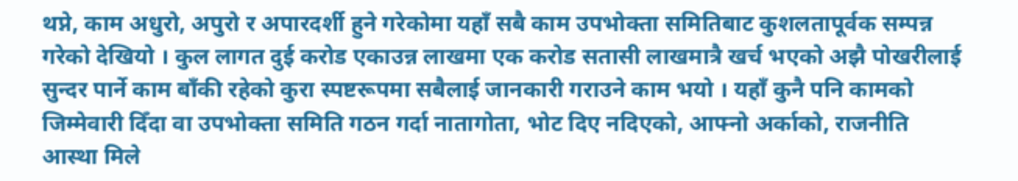थप्ने, काम अधुरो, अपुरो र अपारदर्शी हुने गरेकोमा यहाँ सबै काम उपभोक्ता समितिबाट कुशलतापूर्वक सम्पन्न गरेको देखियो । कुल लागत दुई करोड एकाउन्न लाखमा एक करोड सतासी लाखमात्रै खर्च भएको अझै पोखरीलाई सुन्दर पार्ने काम बाँकी रहेको कुरा स्पष्टरूपमा सबैलाई जानकारी गराउने काम भयो । यहाँ कुनै पनि कामको जिम्मेवारी दिँदा वा उपभोक्ता समिति गठन गर्दा नातागोता, भोट दिए नदिएको, आफ्नो अर्काको, राजनीति आस्था मिले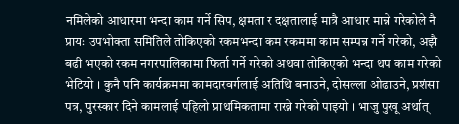नमिलेको आधारमा भन्दा काम गर्ने सिप, क्षमता र दक्षतालाई मात्रै आधार मान्ने गरेकोले नै प्रायः उपभोक्ता समितिले तोकिएको रकमभन्दा कम रकममा काम सम्पन्न गर्ने गरेको, अझै बढी भएको रकम नगरपालिकामा फिर्ता गर्ने गरेको अथवा तोकिएको भन्दा थप काम गरेको भेटियो । कुनै पनि कार्यक्रममा कामदारवर्गलाई अतिथि बनाउने, दोसल्ला ओढाउने, प्रशंसा पत्र, पुरस्कार दिने कामलाई पहिलो प्राथमिकतामा राख्ने गरेको पाइयो । भाजु पुखू अर्थात्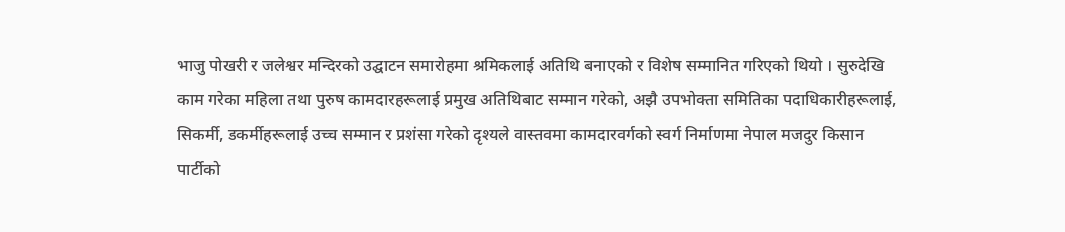भाजु पोखरी र जलेश्वर मन्दिरको उद्घाटन समारोहमा श्रमिकलाई अतिथि बनाएको र विशेष सम्मानित गरिएको थियो । सुरुदेखि काम गरेका महिला तथा पुरुष कामदारहरूलाई प्रमुख अतिथिबाट सम्मान गरेको, अझै उपभोक्ता समितिका पदाधिकारीहरूलाई, सिकर्मी, डकर्मीहरूलाई उच्च सम्मान र प्रशंसा गरेको दृश्यले वास्तवमा कामदारवर्गको स्वर्ग निर्माणमा नेपाल मजदुर किसान पार्टीको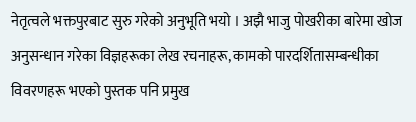नेतृत्वले भक्तपुरबाट सुरु गरेको अनुभूति भयो । अझै भाजु पोखरीका बारेमा खोज अनुसन्धान गरेका विज्ञहरूका लेख रचनाहरू, कामको पारदर्शितासम्बन्धीका विवरणहरू भएको पुस्तक पनि प्रमुख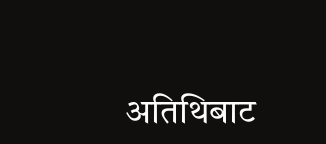अतिथिबाट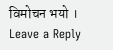विमोचन भयो ।
Leave a Reply